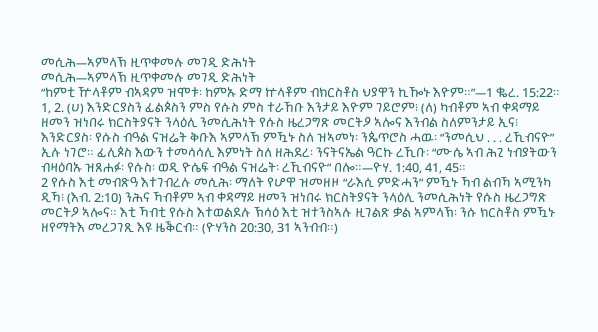መሲሕ—ኣምላኽ ዚጥቀመሉ መገዲ ድሕነት
መሲሕ—ኣምላኽ ዚጥቀመሉ መገዲ ድሕነት
“ከምቲ ዅላቶም ብኣዳም ዝሞቱ፡ ከምኡ ድማ ኵላቶም ብክርስቶስ ህያዋን ኪዀኑ እዮም።”—1 ቈረ. 15:22።
1, 2. (ሀ) እንድርያስን ፊልጶስን ምስ የሱስ ምስ ተራኸቡ እንታይ እዮም ገይሮም፧ (ለ) ካብቶም ኣብ ቀዳማይ ዘመን ዝነበሩ ክርስትያናት ንላዕሊ ንመሲሕነት የሱስ ዜረጋግጽ መርትዖ ኣሎና እንብል ስለምንታይ ኢና፧
እንድርያስ፡ የሱስ ብዓል ናዝሬት ቅቡእ ኣምላኽ ምዃኑ ስለ ዝኣመነ፡ ንጴጥሮስ ሓዉ፡ “ንመሲህ . . . ረኺብናዮ” ኢሉ ነገሮ። ፊሊጶስ እውን ተመሳሳሊ እምነት ስለ ዘሕደረ፡ ንናትናኤል ዓርኩ ረኺቡ፡ “ሙሴ ኣብ ሕጊ ነብያትውን ብዛዕባኡ ዝጸሐፉ፡ የሱስ፡ ወዲ ዮሴፍ ብዓል ናዝሬት፡ ረኺብናዮ” በሎ።—ዮሃ. 1:40, 41, 45።
2 የሱስ እቲ መብጽዓ እተገብረሉ መሲሕ፡ ማለት የሆዋ ዝመዘዞ “ራእሲ ምድሓን” ምዃኑ ኻብ ልብኻ ኣሚንካ ዲኻ፧ (እብ. 2:10) ንሕና ኻብቶም ኣብ ቀዳማይ ዘመን ዝነበሩ ክርስትያናት ንላዕሊ ንመሲሕነት የሱስ ዜረጋግጽ መርትዖ ኣሎና። እቲ ኻብቲ የሱስ እተወልደሉ ኽሳዕ እቲ ዝተንስኣሉ ዚገልጽ ቃል ኣምላኽ፡ ንሱ ክርስቶስ ምዃኑ ዘየማትእ መረጋገጺ እዩ ዜቕርብ። (ዮሃንስ 20:30, 31 ኣንብብ።)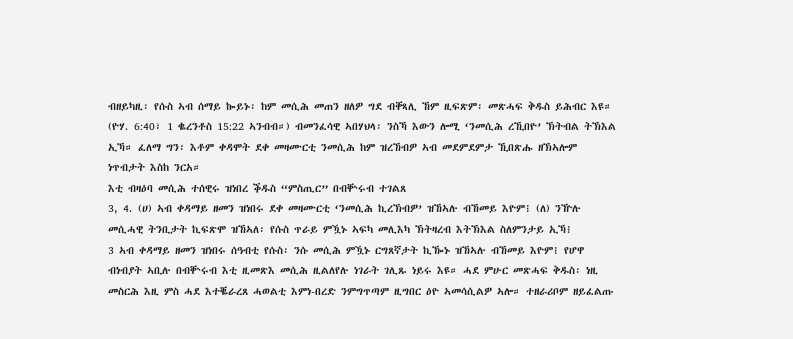ብዘይካዚ፡ የሱስ ኣብ ሰማይ ኰይኑ፡ ከም መሲሕ መጠን ዘለዎ ግደ ብቐጻሊ ኸም ዚፍጽም፡ መጽሓፍ ቅዱስ ይሕብር እዩ። (ዮሃ. 6:40፣ 1 ቈረንቶስ 15:22 ኣንብብ።) ብመንፈሳዊ ኣበሃህላ፡ ንስኻ እውን ሎሚ ‘ንመሲሕ ረኺበዮ’ ኽትብል ትኽእል ኢኻ። ፈለማ ግን፡ እቶም ቀዳሞት ደቀ መዛሙርቲ ንመሲሕ ከም ዝረኸብዎ ኣብ መደምደምታ ኺበጽሑ ዘኽኣሎም ነጥብታት እስከ ንርአ።
እቲ ብዛዕባ መሲሕ ተሰዊሩ ዝነበረ ቕዱስ “ምስጢር” በብቝሩብ ተገልጸ
3, 4. (ሀ) ኣብ ቀዳማይ ዘመን ዝነበሩ ደቀ መዛሙርቲ ‘ንመሲሕ ኪረኽብዎ’ ዝኸኣሉ ብኸመይ እዮም፧ (ለ) ንዅሉ መሲሓዊ ትንቢታት ኪፍጽሞ ዝኸኣለ፡ የሱስ ጥራይ ምዃኑ ኣፍካ መሊእካ ኽትዛረብ እትኽእል ስለምንታይ ኢኻ፧
3 ኣብ ቀዳማይ ዘመን ዝነበሩ ሰዓብቲ የሱስ፡ ንሱ መሲሕ ምዃኑ ርግጸኛታት ኪዀኑ ዝኸኣሉ ብኸመይ እዮም፧ የሆዋ ብነብያት ኣቢሉ በብቝሩብ እቲ ዚመጽእ መሲሕ ዚልለየሉ ነገራት ገሊጹ ነይሩ እዩ። ሓደ ምሁር መጽሓፍ ቅዱስ፡ ነዚ መስርሕ እዚ ምስ ሓደ እተቘራረጸ ሓወልቲ እምነ-በረድ ንምግጥጣም ዚግበር ዕዮ ኣመሳሲልዎ ኣሎ። ተዘራሪቦም ዘይፈልጡ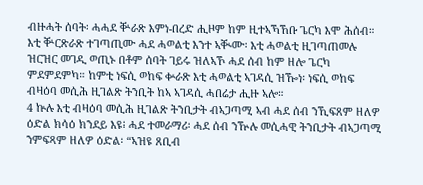ብዙሓት ሰባት፡ ሓሓደ ቝራጽ እምነ-በረድ ሒዞም ከም ዚተኣኻኸቡ ጌርካ እሞ ሕሰብ። እቲ ቝርጽራጽ ተገጣጢሙ ሓደ ሓወልቲ እንተ ኣቚሙ፡ እቲ ሓወልቲ ዚገጣጠመሉ ዝርዝር መገዲ ወጢኑ በቶም ሰባት ገይሩ ዝለኣኾ ሓደ ሰብ ከም ዘሎ ጌርካ ምደምደምካ። ከምቲ ነፍሲ ወከፍ ቍራጽ እቲ ሓወልቲ ኣገዳሲ ዝዀነ፡ ነፍሲ ወከፍ ብዛዕባ መሲሕ ዚገልጽ ትንቢት ከኣ ኣገዳሲ ሓበሬታ ሒዙ ኣሎ።
4 ኵሉ እቲ ብዛዕባ መሲሕ ዚገልጽ ትንቢታት ብኣጋጣሚ ኣብ ሓደ ሰብ ንኺፍጸም ዘለዎ ዕድል ክሳዕ ክንደይ እዩ፧ ሓደ ተመራማሪ፡ ሓደ ሰብ ንዅሉ መሲሓዊ ትንቢታት ብኣጋጣሚ ንምፍጻም ዘለዎ ዕድል፡ “ኣዝዩ ጸቢብ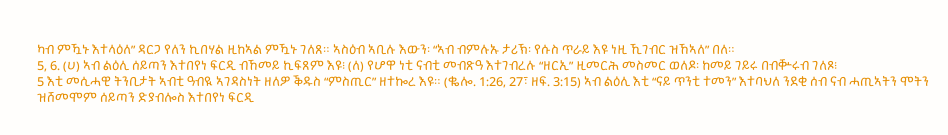ካብ ምዃኑ እተላዕለ” ዳርጋ የለን ኪበሃል ዚከኣል ምዃኑ ገለጸ። ኣስዕብ ኣቢሉ እውን፡ “ኣብ ብምሉኡ ታሪኽ፡ የሱስ ጥራይ እዩ ነዚ ኺገብር ዝኸኣለ” በለ።
5, 6. (ሀ) ኣብ ልዕሊ ሰይጣን እተበየነ ፍርዲ ብኸመይ ኪፍጸም እዩ፧ (ለ) የሆዋ ነቲ ናብቲ መብጽዓ እተገብረሉ “ዘርኢ” ዚመርሕ መስመር ወለዶ፡ ከመይ ገይሩ በብቝሩብ ገለጾ፧
5 እቲ መሲሓዊ ትንቢታት ኣብቲ ዓብዪ ኣገዳስነት ዘለዎ ቕዱስ “ምስጢር” ዘተኰረ እዩ። (ቈሎ. 1:26, 27፣ ዘፍ. 3:15) ኣብ ልዕሊ እቲ “ናይ ጥንቲ ተመን” እተባህለ ንደቂ ሰብ ናብ ሓጢኣትን ሞትን ዝሸመሞም ሰይጣን ድያብሎስ እተበየነ ፍርዲ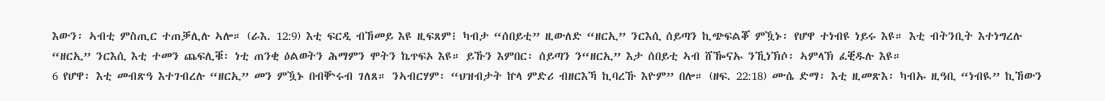እውን፡ ኣብቲ ምስጢር ተጠቓሊሉ ኣሎ። (ራእ. 12:9) እቲ ፍርዲ ብኸመይ እዩ ዚፍጸም፧ ካብታ “ሰበይቲ” ዚውለድ “ዘርኢ” ንርእሲ ሰይጣን ኪጭፍልቖ ምዃኑ፡ የሆዋ ተነብዩ ነይሩ እዩ። እቲ ብትንቢት እተነግረሉ “ዘርኢ” ንርእሲ እቲ ተመን ጨፍሊቑ፡ ነቲ ጠንቂ ዕልወትን ሕማምን ሞትን ኬጥፍኦ እዩ። ይኹን እምበር፡ ሰይጣን ን“ዘርኢ” እታ ሰበይቲ ኣብ ሸዀናኡ ንኺነኽሶ፡ ኣምላኽ ፈቒዱሉ እዩ።
6 የሆዋ፡ እቲ መብጽዓ እተገብረሉ “ዘርኢ” መን ምዃኑ በብቝሩብ ገለጸ። ንኣብርሃም፡ “ህዝብታት ኵላ ምድሪ ብዘርእኻ ኪባረኹ እዮም” በሎ። (ዘፍ. 22:18) ሙሴ ድማ፡ እቲ ዚመጽእ፡ ካብኡ ዚዓቢ “ነብዪ” ኪኸውን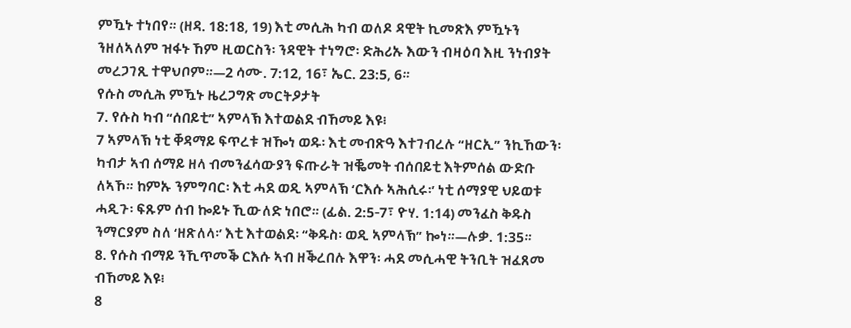ምዃኑ ተነበየ። (ዘዳ. 18:18, 19) እቲ መሲሕ ካብ ወለዶ ዳዊት ኪመጽእ ምዃኑን ንዘለኣለም ዝፋኑ ኸም ዚወርስን፡ ንዳዊት ተነግሮ፡ ድሕሪኡ እውን ብዛዕባ እዚ ንነብያት መረጋገጺ ተዋህቦም።—2 ሳሙ. 7:12, 16፣ ኤር. 23:5, 6።
የሱስ መሲሕ ምዃኑ ዜረጋግጽ መርትዖታት
7. የሱስ ካብ “ሰበይቲ” ኣምላኽ እተወልደ ብኸመይ እዩ፧
7 ኣምላኽ ነቲ ቐዳማይ ፍጥረቱ ዝዀነ ወዱ፡ እቲ መብጽዓ እተገብረሉ “ዘርኢ” ንኪኸውን፡ ካብታ ኣብ ሰማይ ዘላ ብመንፈሳውያን ፍጡራት ዝቘመት ብሰበይቲ እትምሰል ውድቡ ለኣኾ። ከምኡ ንምግባር፡ እቲ ሓደ ወዲ ኣምላኽ ‘ርእሱ ኣሕሲሩ፡’ ነቲ ሰማያዊ ህይወቱ ሓዲጉ፡ ፍጹም ሰብ ኰይኑ ኺውለድ ነበሮ። (ፊል. 2:5-7፣ ዮሃ. 1:14) መንፈስ ቅዱስ ንማርያም ስለ ‘ዘጽለላ፡’ እቲ እተወልደ፡ “ቅዱስ፡ ወዲ ኣምላኽ” ኰነ።—ሉቃ. 1:35።
8. የሱስ ብማይ ንኺጥመቕ ርእሱ ኣብ ዘቕረበሉ እዋን፡ ሓደ መሲሓዊ ትንቢት ዝፈጸመ ብኸመይ እዩ፧
8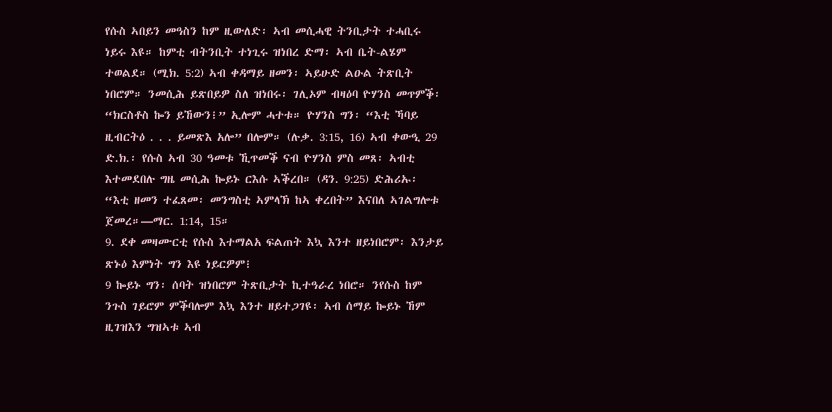የሱስ ኣበይን መዓስን ከም ዚውለድ፡ ኣብ መሲሓዊ ትንቢታት ተሓቢሩ ነይሩ እዩ። ከምቲ ብትንቢት ተነጊሩ ዝነበረ ድማ፡ ኣብ ቤት-ልሄም ተወልደ። (ሚክ. 5:2) ኣብ ቀዳማይ ዘመን፡ ኣይሁድ ልዑል ትጽቢት ነበሮም። ንመሲሕ ይጽበይዎ ስለ ዝነበሩ፡ ገሊኦም ብዛዕባ ዮሃንስ መጥምቕ፡ “ክርስቶስ ኰን ይኸውን፧” ኢሎም ሓተቱ። ዮሃንስ ግን፡ “እቲ ኻባይ ዚብርትዕ . . . ይመጽእ አሎ” በሎም። (ሉቃ. 3:15, 16) ኣብ ቀውዒ 29 ድ.ክ.፡ የሱስ ኣብ 30 ዓመቱ ኺጥመቕ ናብ ዮሃንስ ምስ መጸ፡ ኣብቲ እተመደበሉ ግዜ መሲሕ ኰይኑ ርእሱ ኣቕረበ። (ዳን. 9:25) ድሕሪኡ፡ “እቲ ዘመን ተፈጸመ፡ መንግስቲ ኣምላኽ ከኣ ቀረበት” እናበለ ኣገልግሎቱ ጀመረ።—ማር. 1:14, 15።
9. ደቀ መዛሙርቲ የሱስ እተማልአ ፍልጠት እኳ እንተ ዘይነበሮም፡ እንታይ ጽኑዕ እምነት ግን እዩ ነይርዎም፧
9 ኰይኑ ግን፡ ሰባት ዝነበሮም ትጽቢታት ኪተዓራረ ነበሮ። ንየሱስ ከም ንጉስ ገይሮም ምቕባሎም እኳ እንተ ዘይተጋገዩ፡ ኣብ ሰማይ ኰይኑ ኸም ዚገዝእን ግዝኣቱ ኣብ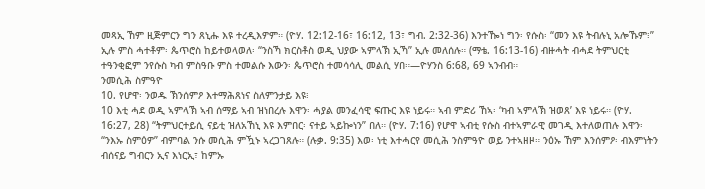መጻኢ ኸም ዚጅምርን ግን ጸኒሑ እዩ ተረዲእዎም። (ዮሃ. 12:12-16፣ 16:12, 13፣ ግብ. 2:32-36) እንተዀነ ግን፡ የሱስ፡ “መን እዩ ትብሉኒ አሎኹም፧” ኢሉ ምስ ሓተቶም፡ ጴጥሮስ ከይተወላወለ፡ “ንስኻ ክርስቶስ ወዲ ህያው ኣምላኽ ኢኻ” ኢሉ መለሰሉ። (ማቴ. 16:13-16) ብዙሓት ብሓደ ትምህርቲ ተዓንቂፎም ንየሱስ ካብ ምስዓቡ ምስ ተመልሱ እውን፡ ጴጥሮስ ተመሳሳሊ መልሲ ሃበ።—ዮሃንስ 6:68, 69 ኣንብብ።
ንመሲሕ ስምዓዮ
10. የሆዋ፡ ንወዱ ኽንሰምዖ እተማሕጸነና ስለምንታይ እዩ፧
10 እቲ ሓደ ወዲ ኣምላኽ ኣብ ሰማይ ኣብ ዝነበረሉ እዋን፡ ሓያል መንፈሳዊ ፍጡር እዩ ነይሩ። ኣብ ምድሪ ኸኣ፡ ‘ካብ ኣምላኽ ዝወጸ’ እዩ ነይሩ። (ዮሃ. 16:27, 28) “ትምህርተይሲ ናይቲ ዝለአኸኒ እዩ እምበር፡ ናተይ ኣይኰነን” በለ። (ዮሃ. 7:16) የሆዋ ኣብቲ የሱስ ብተኣምራዊ መገዲ እተለወጠሉ እዋን፡ “ንእኡ ስምዕዎ” ብምባል ንሱ መሲሕ ምዃኑ ኣረጋገጸሉ። (ሉቃ. 9:35) እወ፡ ነቲ እተሓርየ መሲሕ ንስምዓዮ ወይ ንተኣዘዞ። ንዕኡ ኸም እንሰምዖ፡ ብእምነትን ብሰናይ ግብርን ኢና እነርኢ፣ ከምኡ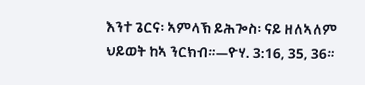እንተ ጌርና፡ ኣምላኽ ይሕጐስ፡ ናይ ዘለኣለም ህይወት ከኣ ንርክብ።—ዮሃ. 3:16, 35, 36።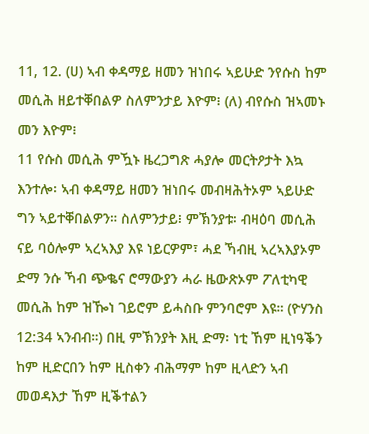11, 12. (ሀ) ኣብ ቀዳማይ ዘመን ዝነበሩ ኣይሁድ ንየሱስ ከም መሲሕ ዘይተቐበልዎ ስለምንታይ እዮም፧ (ለ) ብየሱስ ዝኣመኑ መን እዮም፧
11 የሱስ መሲሕ ምዃኑ ዜረጋግጽ ሓያሎ መርትዖታት እኳ እንተሎ፡ ኣብ ቀዳማይ ዘመን ዝነበሩ መብዛሕትኦም ኣይሁድ ግን ኣይተቐበልዎን። ስለምንታይ፧ ምኽንያቱ፡ ብዛዕባ መሲሕ ናይ ባዕሎም ኣረኣእያ እዩ ነይርዎም፣ ሓደ ኻብዚ ኣረኣእያኦም ድማ ንሱ ኻብ ጭቈና ሮማውያን ሓራ ዜውጽኦም ፖለቲካዊ መሲሕ ከም ዝዀነ ገይሮም ይሓስቡ ምንባሮም እዩ። (ዮሃንስ 12:34 ኣንብብ።) በዚ ምኽንያት እዚ ድማ፡ ነቲ ኸም ዚነዓቕን ከም ዚድርበን ከም ዚስቀን ብሕማም ከም ዚላድን ኣብ መወዳእታ ኸም ዚቕተልን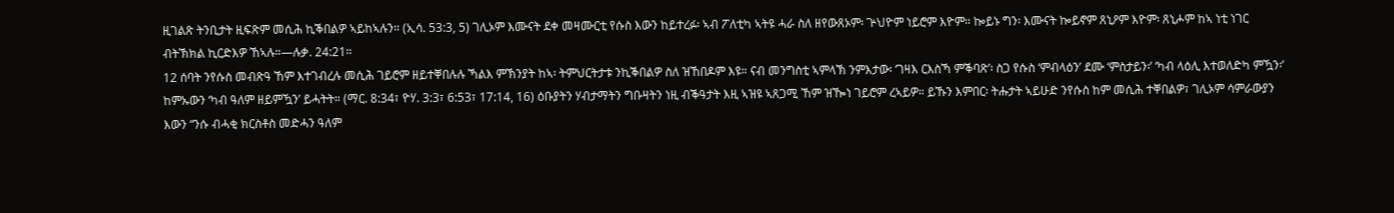ዚገልጽ ትንቢታት ዚፍጽም መሲሕ ኪቕበልዎ ኣይከኣሉን። (ኢሳ. 53:3, 5) ገሊኦም እሙናት ደቀ መዛሙርቲ የሱስ እውን ከይተረፉ፡ ኣብ ፖለቲካ ኣትዩ ሓራ ስለ ዘየውጸኦም፡ ጕህዮም ነይሮም እዮም። ኰይኑ ግን፡ እሙናት ኰይኖም ጸኒዖም እዮም፡ ጸኒሖም ከኣ ነቲ ነገር ብትኽክል ኪርድእዎ ኸኣሉ።—ሉቃ. 24:21።
12 ሰባት ንየሱስ መብጽዓ ኸም እተገብረሉ መሲሕ ገይሮም ዘይተቐበሉሉ ኻልእ ምኽንያት ከኣ፡ ትምህርትታቱ ንኪቕበልዎ ስለ ዝኸበዶም እዩ። ናብ መንግስቲ ኣምላኽ ንምእታው፡ ‘ገዛእ ርእስኻ ምቕባጽ’፡ ስጋ የሱስ ‘ምብላዕን’ ደሙ ‘ምስታይን፡’ ‘ካብ ላዕሊ እተወለድካ ምዃን፡’ ከምኡውን ‘ካብ ዓለም ዘይምዃን’ ይሓትት። (ማር. 8:34፣ ዮሃ. 3:3፣ 6:53፣ 17:14, 16) ዕቡያትን ሃብታማትን ግቡዛትን ነዚ ብቕዓታት እዚ ኣዝዩ ኣጸጋሚ ኸም ዝዀነ ገይሮም ረኣይዎ። ይኹን እምበር፡ ትሑታት ኣይሁድ ንየሱስ ከም መሲሕ ተቐበልዎ፣ ገሊኦም ሳምራውያን እውን “ንሱ ብሓቂ ክርስቶስ መድሓን ዓለም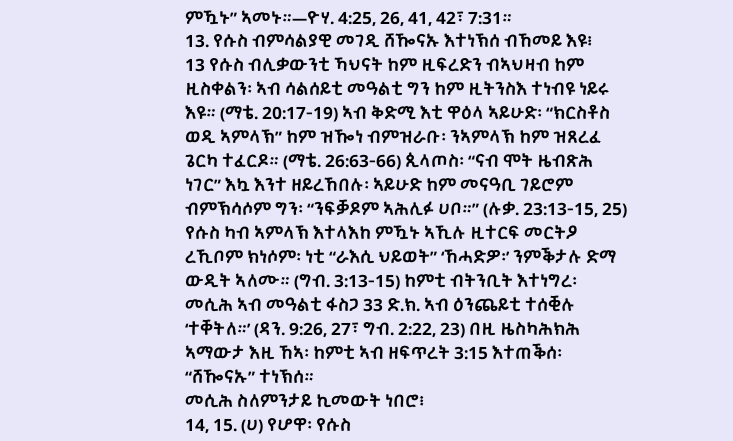ምዃኑ” ኣመኑ።—ዮሃ. 4:25, 26, 41, 42፣ 7:31።
13. የሱስ ብምሳልያዊ መገዲ ሸዀናኡ እተነኽሰ ብኸመይ እዩ፧
13 የሱስ ብሊቃውንቲ ኻህናት ከም ዚፍረድን ብኣህዛብ ከም ዚስቀልን፡ ኣብ ሳልሰይቲ መዓልቲ ግን ከም ዚትንስእ ተነብዩ ነይሩ እዩ። (ማቴ. 20:17-19) ኣብ ቅድሚ እቲ ዋዕላ ኣይሁድ፡ “ክርስቶስ ወዲ ኣምላኽ” ከም ዝዀነ ብምዝራቡ፡ ንኣምላኽ ከም ዝጸረፈ ጌርካ ተፈርዶ። (ማቴ. 26:63-66) ጲላጦስ፡ “ናብ ሞት ዜብጽሕ ነገር” እኳ እንተ ዘይረኸበሉ፡ ኣይሁድ ከም መናዓቢ ገይሮም ብምኽሳሶም ግን፡ “ንፍቓዶም ኣሕሊፉ ሀቦ።” (ሉቃ. 23:13-15, 25) የሱስ ካብ ኣምላኽ እተላእከ ምዃኑ ኣኺሉ ዚተርፍ መርትዖ ረኺቦም ክነሶም፡ ነቲ “ራእሲ ህይወት” ‘ኸሓድዎ፡’ ንምቕታሉ ድማ ውዲት ኣለሙ። (ግብ. 3:13-15) ከምቲ ብትንቢት እተነግረ፡ መሲሕ ኣብ መዓልቲ ፋስጋ 33 ድ.ክ. ኣብ ዕንጨይቲ ተሰቒሉ ‘ተቐትለ።’ (ዳን. 9:26, 27፣ ግብ. 2:22, 23) በዚ ዜስካሕክሕ ኣማውታ እዚ ኸኣ፡ ከምቲ ኣብ ዘፍጥረት 3:15 እተጠቕሰ፡ “ሸዀናኡ” ተነኽሰ።
መሲሕ ስለምንታይ ኪመውት ነበሮ፧
14, 15. (ሀ) የሆዋ፡ የሱስ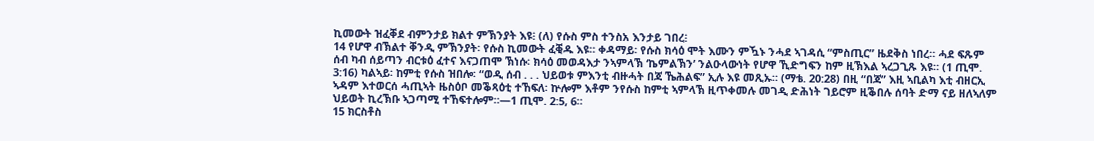ኪመውት ዝፈቐደ ብምንታይ ክልተ ምኽንያት እዩ፧ (ለ) የሱስ ምስ ተንስአ እንታይ ገበረ፧
14 የሆዋ ብኽልተ ቐንዲ ምኽንያት፡ የሱስ ኪመውት ፈቒዱ እዩ። ቀዳማይ፡ የሱስ ክሳዕ ሞት እሙን ምዃኑ ንሓደ ኣገዳሲ “ምስጢር” ዜደቅስ ነበረ። ሓደ ፍጹም ሰብ ካብ ሰይጣን ብርቱዕ ፈተና እናጋጠሞ ኽነሱ፡ ክሳዕ መወዳእታ ንኣምላኽ ‘ኬምልኽን’ ንልዑላውነት የሆዋ ኺድግፍን ከም ዚኽእል ኣረጋጊጹ እዩ። (1 ጢሞ. 3:16) ካልኣይ፡ ከምቲ የሱስ ዝበሎ፡ “ወዲ ሰብ . . . ህይወቱ ምእንቲ ብዙሓት በጃ ኼሕልፍ” ኢሉ እዩ መጺኡ። (ማቴ. 20:28) በዚ “በጃ” እዚ ኣቢልካ እቲ ብዘርኢ ኣዳም እተወርሰ ሓጢኣት ዜስዕቦ መቕጻዕቲ ተኸፍለ፡ ኵሎም እቶም ንየሱስ ከምቲ ኣምላኽ ዚጥቀመሉ መገዲ ድሕነት ገይሮም ዚቕበሉ ሰባት ድማ ናይ ዘለኣለም ህይወት ኪረኽቡ ኣጋጣሚ ተኸፍተሎም።—1 ጢሞ. 2:5, 6።
15 ክርስቶስ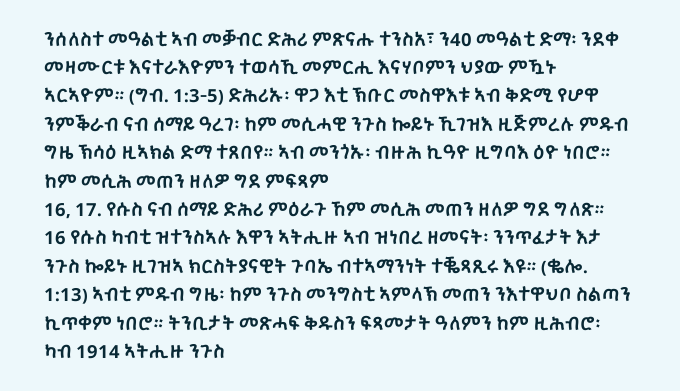ንሰለስተ መዓልቲ ኣብ መቓብር ድሕሪ ምጽናሑ ተንስአ፣ ን40 መዓልቲ ድማ፡ ንደቀ መዛሙርቱ እናተራእዮምን ተወሳኺ መምርሒ እናሃቦምን ህያው ምዃኑ ኣርኣዮም። (ግብ. 1:3-5) ድሕሪኡ፡ ዋጋ እቲ ኽቡር መስዋእቱ ኣብ ቅድሚ የሆዋ ንምቕራብ ናብ ሰማይ ዓረገ፡ ከም መሲሓዊ ንጉስ ኰይኑ ኺገዝእ ዚጅምረሉ ምዱብ ግዜ ኽሳዕ ዚኣክል ድማ ተጸበየ። ኣብ መንጎኡ፡ ብዙሕ ኪዓዮ ዚግባእ ዕዮ ነበሮ።
ከም መሲሕ መጠን ዘለዎ ግደ ምፍጻም
16, 17. የሱስ ናብ ሰማይ ድሕሪ ምዕራጉ ኸም መሲሕ መጠን ዘለዎ ግደ ግለጽ።
16 የሱስ ካብቲ ዝተንስኣሉ እዋን ኣትሒዙ ኣብ ዝነበረ ዘመናት፡ ንንጥፈታት እታ ንጉስ ኰይኑ ዚገዝኣ ክርስትያናዊት ጉባኤ ብተኣማንነት ተቘጻጺሩ እዩ። (ቈሎ. 1:13) ኣብቲ ምዱብ ግዜ፡ ከም ንጉስ መንግስቲ ኣምላኽ መጠን ንእተዋህቦ ስልጣን ኪጥቀም ነበሮ። ትንቢታት መጽሓፍ ቅዱስን ፍጻመታት ዓለምን ከም ዚሕብሮ፡ ካብ 1914 ኣትሒዙ ንጉስ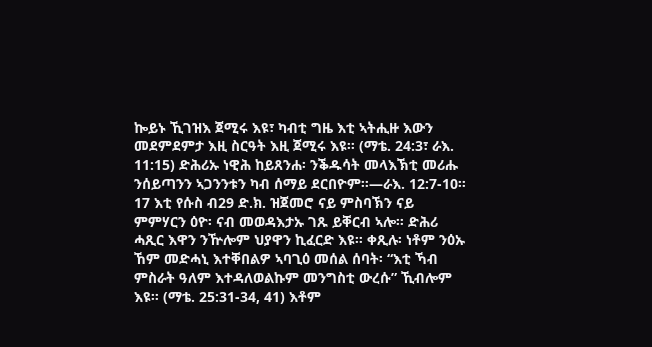ኰይኑ ኺገዝእ ጀሚሩ እዩ፣ ካብቲ ግዜ እቲ ኣትሒዙ እውን መደምደምታ እዚ ስርዓት እዚ ጀሚሩ እዩ። (ማቴ. 24:3፣ ራእ. 11:15) ድሕሪኡ ነዊሕ ከይጸንሐ፡ ንቕዱሳት መላእኽቲ መሪሑ ንሰይጣንን ኣጋንንቱን ካብ ሰማይ ደርበዮም።—ራእ. 12:7-10።
17 እቲ የሱስ ብ29 ድ.ክ. ዝጀመሮ ናይ ምስባኽን ናይ ምምሃርን ዕዮ፡ ናብ መወዳእታኡ ገጹ ይቐርብ ኣሎ። ድሕሪ ሓጺር እዋን ንዅሎም ህያዋን ኪፈርድ እዩ። ቀጺሉ፡ ነቶም ንዕኡ ኸም መድሓኒ እተቐበልዎ ኣባጊዕ መሰል ሰባት፡ “እቲ ኻብ ምስራት ዓለም እተዳለወልኩም መንግስቲ ውረሱ” ኺብሎም እዩ። (ማቴ. 25:31-34, 41) እቶም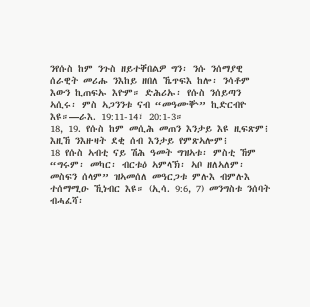ንየሱስ ከም ንጉስ ዘይተቐበልዎ ግን፡ ንሱ ንሰማያዊ ሰራዊት መሪሑ ንእከይ ዘበለ ኼጥፍእ ከሎ፡ ንሳቶም እውን ኪጠፍኡ እዮም። ድሕሪኡ፡ የሱስ ንሰይጣን ኣሲሩ፡ ምስ ኣጋንንቱ ናብ “መዓሙቝ” ኪድርብዮ እዩ።—ራእ. 19:11-14፣ 20:1-3።
18, 19. የሱስ ከም መሲሕ መጠን እንታይ እዩ ዚፍጽም፧ እዚኸ ንእዙዛት ደቂ ሰብ እንታይ የምጽኣሎም፧
18 የሱስ ኣብቲ ናይ ሽሕ ዓመት ግዝኣቱ፡ ምስቲ ኸም “ግሩም፡ መካር፡ ብርቱዕ ኣምላኽ፡ ኣቦ ዘለኣለም፡ መስፍን ሰላም” ዝኣመሰለ መዓርጋቱ ምሉእ ብምሉእ ተሰማሚዑ ኺነብር እዩ። (ኢሳ. 9:6, 7) መንግስቱ ንሰባት ብሓፈሻ፡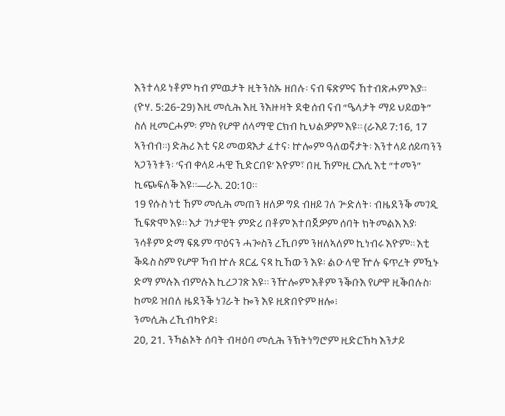እንተላይ ነቶም ካብ ምዉታት ዚትንስኡ ዘበሉ፡ ናብ ፍጽምና ኸተብጽሖም እያ። (ዮሃ. 5:26-29) እዚ መሲሕ እዚ ንእዙዛት ደቂ ሰብ ናብ “ዔላታት ማይ ህይወት” ስለ ዚመርሖም፡ ምስ የሆዋ ሰላማዊ ርክብ ኪህልዎም እዩ። (ራእይ 7:16, 17 ኣንብብ።) ድሕሪ እቲ ናይ መወዳእታ ፈተና፡ ኵሎም ዓለወኛታት፡ እንተላይ ሰይጣንን ኣጋንንቱን፡ ‘ናብ ቀላይ ሓዊ ኺድርበዩ’ እዮም፣ በዚ ኸምዚ ርእሲ እቲ “ተመን” ኪጭፍለቕ እዩ።—ራእ. 20:10።
19 የሱስ ነቲ ኸም መሲሕ መጠን ዘለዎ ግደ ብዘይ ገለ ጕድለት፡ ብዜደንቕ መገዲ ኺፍጽሞ እዩ። እታ ገነታዊት ምድሪ በቶም እተበጀዎም ሰባት ክትመልእ እያ፡ ንሳቶም ድማ ፍጹም ጥዕናን ሓጐስን ረኺቦም ንዘለኣለም ኪነብሩ እዮም። እቲ ቕዱስ ስም የሆዋ ኻብ ኵሉ ጸርፊ ናጻ ኪኸውን እዩ፡ ልዑላዊ ዅሉ ፍጥረት ምዃኑ ድማ ምሉእ ብምሉእ ኪረጋገጽ እዩ። ንዅሎም እቶም ንቕቡእ የሆዋ ዚቕበሉስ፡ ከመይ ዝበለ ዜደንቕ ነገራት ኰን እዩ ዚጽበዮም ዘሎ፧
ንመሲሕ ረኺብካዮዶ፧
20, 21. ንኻልኦት ሰባት ብዛዕባ መሲሕ ንኽትነግሮም ዚድርኸካ እንታይ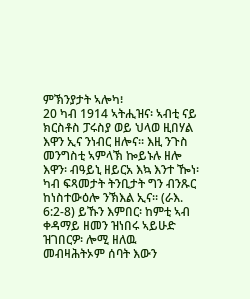ምኽንያታት ኣሎካ፧
20 ካብ 1914 ኣትሒዝና፡ ኣብቲ ናይ ክርስቶስ ፓሩስያ ወይ ህላወ ዚበሃል እዋን ኢና ንነብር ዘሎና። እዚ ንጉስ መንግስቲ ኣምላኽ ኰይኑሉ ዘሎ እዋን፡ ብዓይኒ ዘይርአ እኳ እንተ ዀነ፡ ካብ ፍጻመታት ትንቢታት ግን ብንጹር ከነስተውዕሎ ንኽእል ኢና። (ራእ. 6:2-8) ይኹን እምበር፡ ከምቲ ኣብ ቀዳማይ ዘመን ዝነበሩ ኣይሁድ ዝገበርዎ፡ ሎሚ ዘለዉ መብዛሕትኦም ሰባት እውን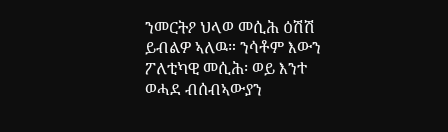ንመርትዖ ህላወ መሲሕ ዕሽሽ ይብልዎ ኣለዉ። ንሳቶም እውን ፖለቲካዊ መሲሕ፡ ወይ እንተ ወሓደ ብሰብኣውያን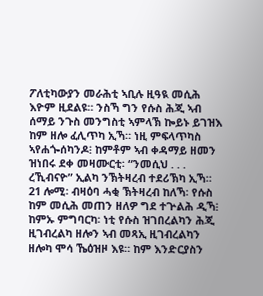ፖለቲካውያን መራሕቲ ኣቢሉ ዚዓዪ መሲሕ እዮም ዚደልዩ። ንስኻ ግን የሱስ ሕጂ ኣብ ሰማይ ንጉስ መንግስቲ ኣምላኽ ኰይኑ ይገዝእ ከም ዘሎ ፈሊጥካ ኢኻ። ነዚ ምፍላጥካስ ኣየሐጐሰካንዶ፧ ከምቶም ኣብ ቀዳማይ ዘመን ዝነበሩ ደቀ መዛሙርቲ፡ “ንመሲህ . . . ረኺብናዮ” ኢልካ ንኽትዛረብ ተደሪኽካ ኢኻ።
21 ሎሚ፡ ብዛዕባ ሓቂ ኽትዛረብ ከለኻ፡ የሱስ ከም መሲሕ መጠን ዘለዎ ግደ ተጕልሕ ዲኻ፧ ከምኡ ምግባርካ፡ ነቲ የሱስ ዝገበረልካን ሕጂ ዚገብረልካ ዘሎን ኣብ መጻኢ ዚገብረልካን ዘሎካ ሞሳ ኼዕዝዞ እዩ። ከም እንድርያስን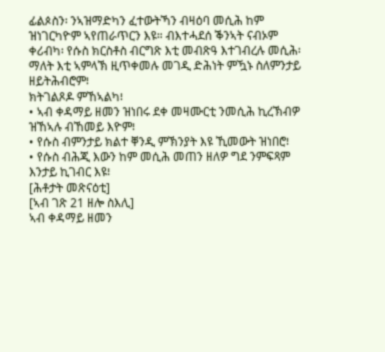ፊልጶስን፡ ንኣዝማድካን ፈተውትኻን ብዛዕባ መሲሕ ከም ዝነገርካዮም ኣየጠራጥርን እዩ። ብእተሓደሰ ቕንኣት ናብኦም ቀሪብካ፡ የሱስ ክርስቶስ ብርግጽ እቲ መብጽዓ እተገብረሉ መሲሕ፡ ማለት እቲ ኣምላኽ ዚጥቀመሉ መገዲ ድሕነት ምዃኑ ስለምንታይ ዘይትሕብሮም፧
ክትገልጾዶ ምኸኣልካ፧
• ኣብ ቀዳማይ ዘመን ዝነበሩ ደቀ መዛሙርቲ ንመሲሕ ኪረኽብዎ ዝኸኣሉ ብኸመይ እዮም፧
• የሱስ ብምንታይ ክልተ ቐንዲ ምኽንያት እዩ ኺመውት ዝነበሮ፧
• የሱስ ብሕጂ እውን ከም መሲሕ መጠን ዘለዎ ግደ ንምፍጻም እንታይ ኪገብር እዩ፧
[ሕቶታት መጽናዕቲ]
[ኣብ ገጽ 21 ዘሎ ስእሊ]
ኣብ ቀዳማይ ዘመን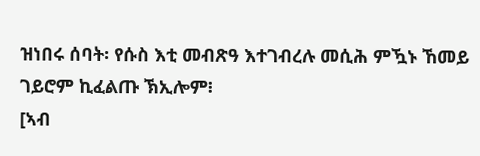ዝነበሩ ሰባት፡ የሱስ እቲ መብጽዓ እተገብረሉ መሲሕ ምዃኑ ኸመይ ገይሮም ኪፈልጡ ኽኢሎም፧
[ኣብ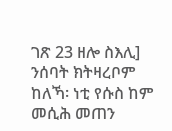ገጽ 23 ዘሎ ስእሊ]
ንሰባት ክትዛረቦም ከለኻ፡ ነቲ የሱስ ከም መሲሕ መጠን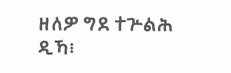ዘለዎ ግደ ተጕልሕ ዲኻ፧